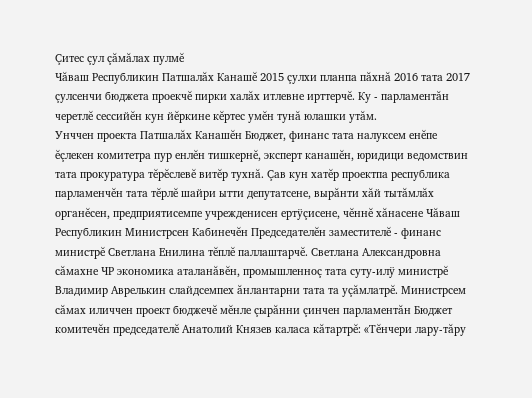Çитес çул çăмăлах пулмĕ
Чăваш Республикин Патшалăх Канашĕ 2015 çулхи планпа пăхнă 2016 тата 2017 çулсенчи бюджета проекчĕ пирки халăх итлевне ирттерчĕ. Ку - парламентăн черетлĕ сессийĕн кун йĕркине кĕртес умĕн тунă юлашки утăм.
Унччен проекта Патшалăх Канашĕн Бюджет, финанс тата налуксем енĕпе ĕçлекен комитетра пур енлĕн тишкернĕ, эксперт канашĕн, юридици ведомствин тата прокуратура тĕрĕслевĕ витĕр тухнă. Çав кун хатĕр проектпа республика парламенчĕн тата тĕрлĕ шайри ытти депутатсене, вырăнти хăй тытăмлăх органĕсен, предприятисемпе учрежденисен ертÿçисене, чĕннĕ хăнасене Чăваш Республикин Министрсен Кабинечĕн Председателĕн заместителĕ - финанс министрĕ Светлана Енилина тĕплĕ паллаштарчĕ. Светлана Александровна сăмахне ЧР экономика аталанăвĕн, промышленноç тата суту-илÿ министрĕ Владимир Аврелькин слайдсемпех ăнлантарни тата та уçăмлатрĕ. Министрсем сăмах иличчен проект бюджечĕ мĕнле çырăнни çинчен парламентăн Бюджет комитечĕн председателĕ Анатолий Князев каласа кăтартрĕ: «Тĕнчери лару-тăру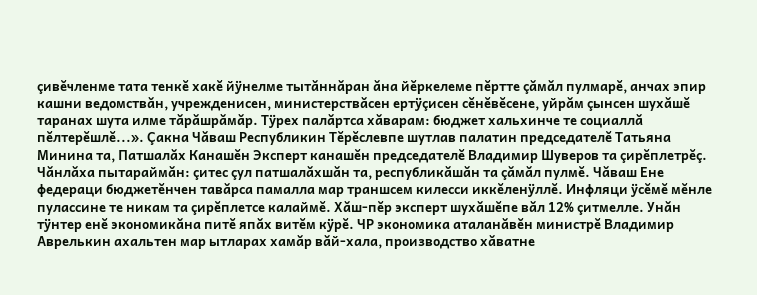çивĕчленме тата тенкĕ хакĕ йÿнелме тытăннăран ăна йĕркелеме пĕртте çăмăл пулмарĕ, анчах эпир кашни ведомствăн, учрежденисен, министерствăсен ертÿçисен сĕнĕвĕсене, уйрăм çынсен шухăшĕ таранах шута илме тăрăшрăмăр. Тÿрех палăртса хăварам: бюджет хальхинче те социаллă пĕлтерĕшлĕ...». Çакна Чăваш Республикин Тĕрĕслевпе шутлав палатин председателĕ Татьяна Минина та, Патшалăх Канашĕн Эксперт канашĕн председателĕ Владимир Шуверов та çирĕплетрĕç.
Чăнлăха пытараймăн: çитес çул патшалăхшăн та, республикăшăн та çăмăл пулмĕ. Чăваш Ене федераци бюджетĕнчен тавăрса памалла мар траншсем килесси иккĕленÿллĕ. Инфляци ÿсĕмĕ мĕнле пулассине те никам та çирĕплетсе калаймĕ. Хăш-пĕр эксперт шухăшĕпе вăл 12% çитмелле. Унăн тÿнтер енĕ экономикăна питĕ япăх витĕм кÿрĕ. ЧР экономика аталанăвĕн министрĕ Владимир Аврелькин ахальтен мар ытларах хамăр вăй-хала, производство хăватне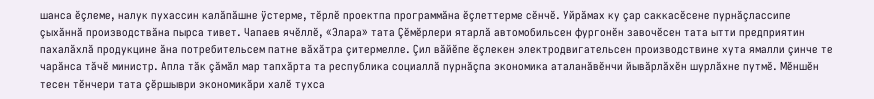шанса ĕçлеме, налук пухассин калăпăшне ÿстерме, тĕрлĕ проектпа программăна ĕçлеттерме сĕнчĕ. Уйрăмах ку çар саккасĕсене пурнăçлассипе çыхăннă производствăна пырса тивет. Чапаев ячĕллĕ, «Элара» тата Çĕмĕрлери ятарлă автомобильсен фургонĕн завочĕсен тата ытти предприятин пахалăхлă продукцине ăна потребительсем патне вăхăтра çитермелле. Çил вăйĕпе ĕçлекен электродвигательсен производствине хута ямалли çинче те чарăнса тăчĕ министр. Апла тăк çăмăл мар тапхăрта та республика социаллă пурнăçпа экономика аталанăвĕнчи йывăрлăхĕн шурлăхне путмĕ. Мĕншĕн тесен тĕнчери тата çĕршыври экономикăри халĕ тухса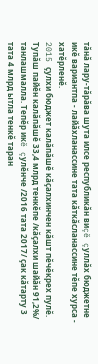тăнă лару-тăрăва шута илсе республикăн виçĕ çуллăх бюджетне икĕ вариантпа - лайăхланассине тата кăткăсланассине тĕпе хурса - хатĕрленĕ.
2015 çулхи бюджет калăпăшĕ кăçалхинчен кăшт пĕчĕкрех пулĕ. Тупăш пайĕн калăпăшĕ 33,4 млрд тенкĕпе /кăçалхи шайăн 91,2%/ танлашмалла. Тепĕр икĕ çулĕнче /2016 тата 2017/ çак кăтарту 3 тата 4 млрд ытла тенкĕ таран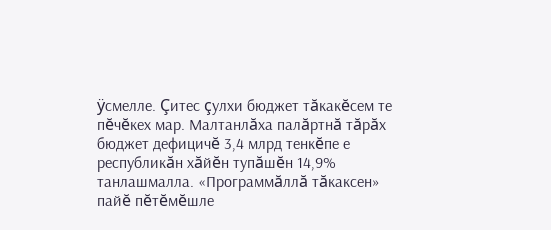ÿсмелле. Çитес çулхи бюджет тăкакĕсем те пĕчĕкех мар. Малтанлăха палăртнă тăрăх бюджет дефицичĕ 3,4 млрд тенкĕпе е республикăн хăйĕн тупăшĕн 14,9% танлашмалла. «Программăллă тăкаксен» пайĕ пĕтĕмĕшле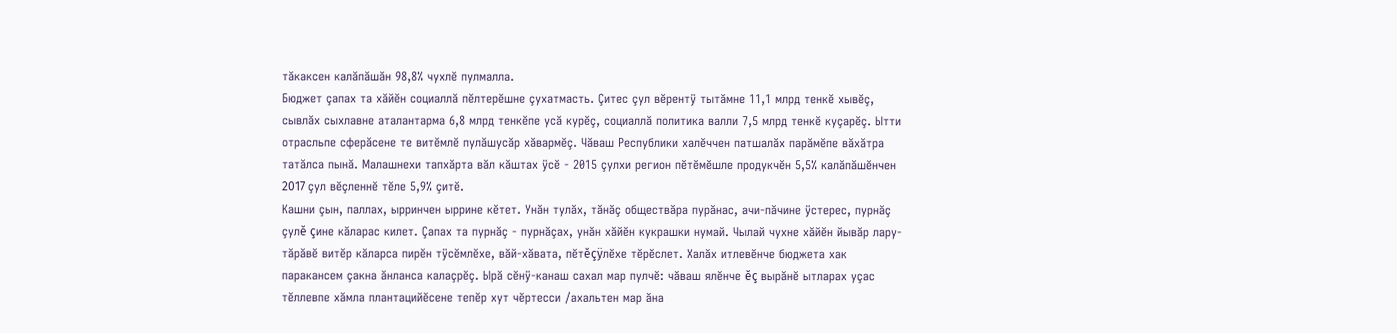тăкаксен калăпăшăн 98,8% чухлĕ пулмалла.
Бюджет çапах та хăйĕн социаллă пĕлтерĕшне çухатмасть. Çитес çул вĕрентÿ тытăмне 11,1 млрд тенкĕ хывĕç, сывлăх сыхлавне аталантарма 6,8 млрд тенкĕпе усă курĕç, социаллă политика валли 7,5 млрд тенкĕ куçарĕç. Ытти отрасльпе сферăсене те витĕмлĕ пулăшусăр хăвармĕç. Чăваш Республики халĕччен патшалăх парăмĕпе вăхăтра татăлса пынă. Малашнехи тапхăрта вăл кăштах ÿсĕ - 2015 çулхи регион пĕтĕмĕшле продукчĕн 5,5% калăпăшĕнчен 2017 çул вĕçленнĕ тĕле 5,9% çитĕ.
Кашни çын, паллах, ырринчен ыррине кĕтет. Унăн тулăх, тăнăç обществăра пурăнас, ачи-пăчине ÿстерес, пурнăç çулĕ çине кăларас килет. Çапах та пурнăç - пурнăçах, унăн хăйĕн кукрашки нумай. Чылай чухне хăйĕн йывăр лару-тăрăвĕ витĕр кăларса пирĕн тÿсĕмлĕхе, вăй-хăвата, пĕтĕçÿлĕхе тĕрĕслет. Халăх итлевĕнче бюджета хак паракансем çакна ăнланса калаçрĕç. Ырă сĕнÿ-канаш сахал мар пулчĕ: чăваш ялĕнче ĕç вырăнĕ ытларах уçас тĕллевпе хăмла плантацийĕсене тепĕр хут чĕртесси /ахальтен мар ăна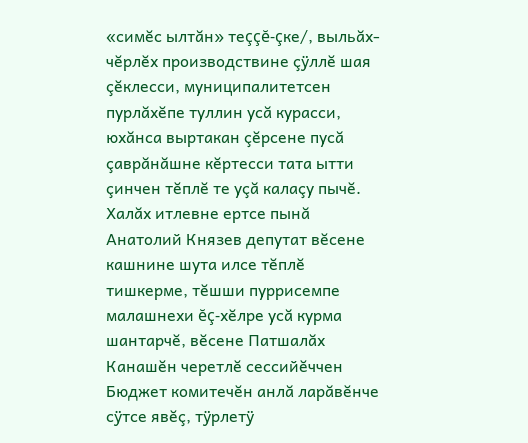«симĕс ылтăн» теççĕ-çке/, выльăх-чĕрлĕх производствине çÿллĕ шая çĕклесси, муниципалитетсен пурлăхĕпе туллин усă курасси, юхăнса выртакан çĕрсене пусă çаврăнăшне кĕртесси тата ытти çинчен тĕплĕ те уçă калаçу пычĕ. Халăх итлевне ертсе пынă Анатолий Князев депутат вĕсене кашнине шута илсе тĕплĕ тишкерме, тĕшши пуррисемпе малашнехи ĕç-хĕлре усă курма шантарчĕ, вĕсене Патшалăх Канашĕн черетлĕ сессийĕччен Бюджет комитечĕн анлă ларăвĕнче сÿтсе явĕç, тÿрлетÿ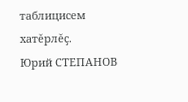таблицисем хатĕрлĕç.
Юрий СТЕПАНОВ